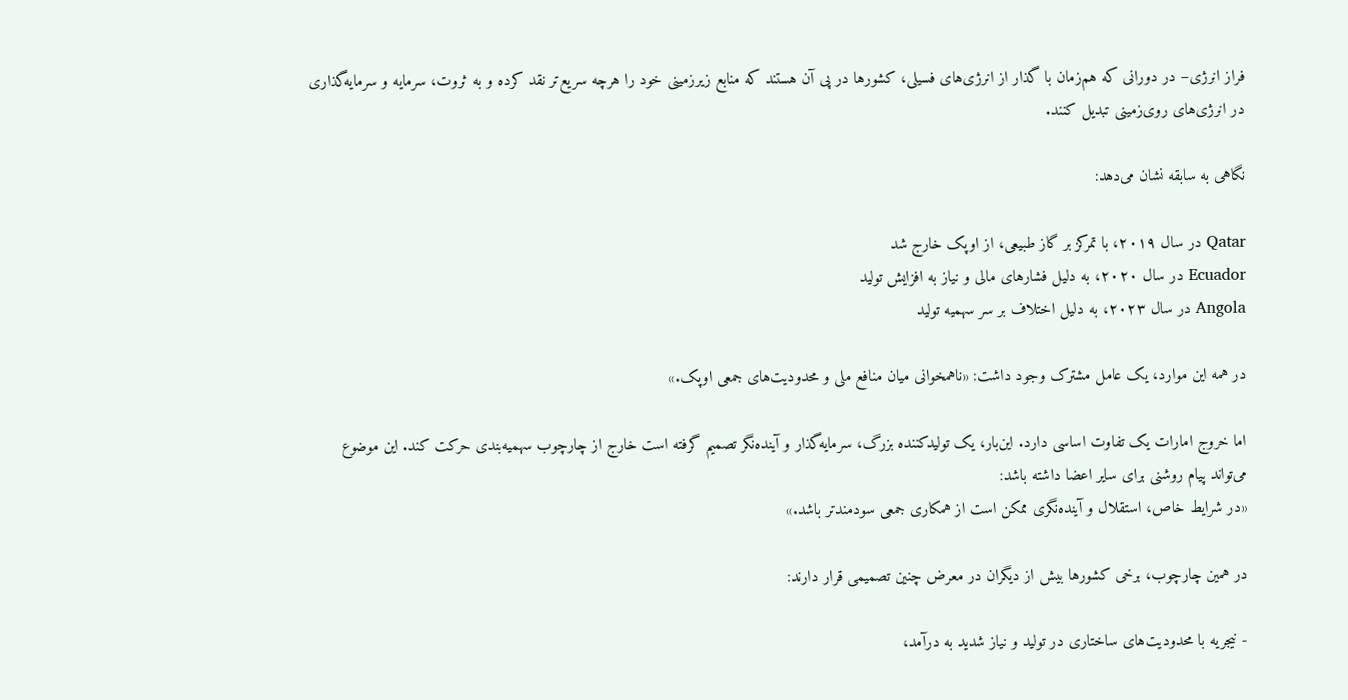فراز انرژی– در دورانی که هم‌زمان با گذار از انرژی‌های فسیلی، کشورها در پی آن هستند که منابع زیرزمینی خود را هرچه سریع‌تر نقد کرده و به ثروت، سرمایه و سرمایه‌گذاری در انرژی‌های روی‌زمینی تبدیل کنند.

نگاهی به سابقه نشان می‌دهد:

Qatar در سال ۲۰۱۹، با تمرکز بر گاز طبیعی، از اوپک خارج شد
Ecuador در سال ۲۰۲۰، به دلیل فشارهای مالی و نیاز به افزایش تولید
Angola در سال ۲۰۲۳، به دلیل اختلاف بر سر سهمیه تولید

در همه این موارد، یک عامل مشترک وجود داشت: «ناهمخوانی میان منافع ملی و محدودیت‌های جمعی اوپک.»

اما خروج امارات یک تفاوت اساسی دارد. این‌بار، یک تولیدکننده بزرگ، سرمایه‌گذار و آینده‌نگر تصمیم گرفته است خارج از چارچوب سهمیه‌بندی حرکت کند. این موضوع می‌تواند پیام روشنی برای سایر اعضا داشته باشد:
«در شرایط خاص، استقلال و آینده‌نگری ممکن است از همکاری جمعی سودمندتر باشد.»

در همین چارچوب، برخی کشورها بیش از دیگران در معرض چنین تصمیمی قرار دارند:

- نیجریه با محدودیت‌های ساختاری در تولید و نیاز شدید به درآمد،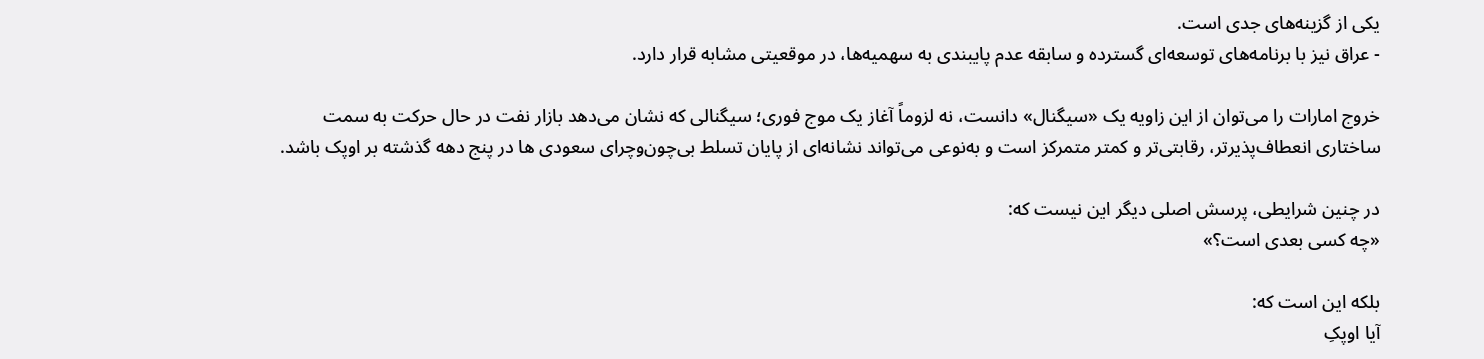یکی از گزینه‌های جدی است.
- عراق نیز با برنامه‌های توسعه‌ای گسترده و سابقه عدم پایبندی به سهمیه‌ها، در موقعیتی مشابه قرار دارد.

خروج امارات را می‌توان از این زاویه یک «سیگنال» دانست، نه لزوماً آغاز یک موج فوری؛ سیگنالی که نشان می‌دهد بازار نفت در حال حرکت به سمت ساختاری انعطاف‌پذیرتر، رقابتی‌تر و کمتر متمرکز است و به‌نوعی می‌تواند نشانه‌ای از پایان تسلط بی‌چون‌وچرای سعودی ها در پنج دهه گذشته بر اوپک باشد.

در چنین شرایطی، پرسش اصلی دیگر این نیست که:
«چه کسی بعدی است؟»

بلکه این است که:
آیا اوپکِ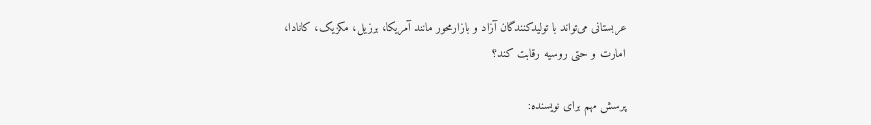عربستانی می‌تواند با تولیدکنندگان آزاد و بازارمحور مانند آمریکا، برزیل، مکزیک، کانادا، امارت و حتی روسیه رقابت کند؟

پرسش مهم برای نویسنده: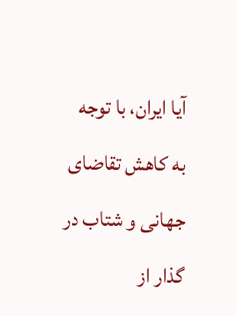آیا ایران، با توجه به کاهش تقاضای جهانی و شتاب در گذار از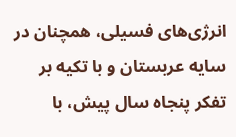انرژی‌های فسیلی، همچنان در سایه عربستان و با تکیه بر تفکر پنجاه سال پیش، با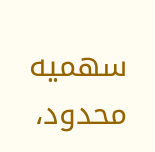سهمیه محدود،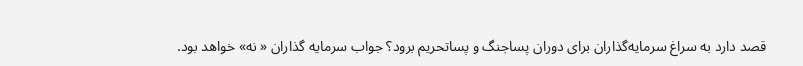قصد دارد به سراغ سرمایه‌گذاران برای دوران پساجنگ و پساتحریم برود؟ جواب سرمایه گذاران « نه» خواهد بود.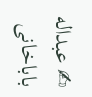✍ عبداله باباخانی